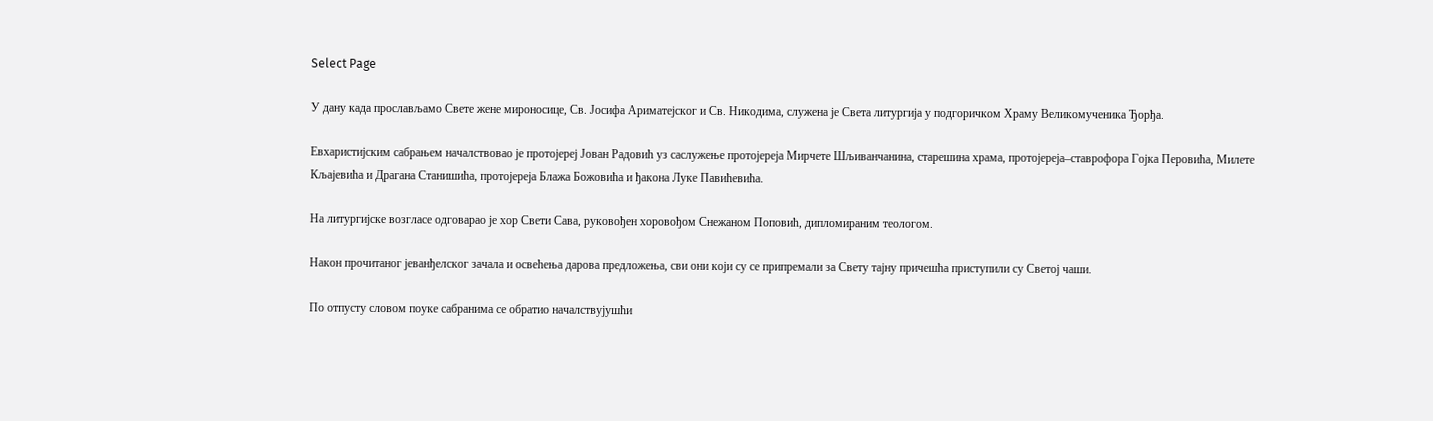Select Page

У дану када прослављамо Свете жене мироносице, Св. Јосифа Ариматејског и Св. Никодима, служена је Света литургија у подгоричком Храму Великомученика Ђорђа.

Евхаристијским сабрањем началствовао је протојереј Јован Радовић уз саслужење протојереја Мирчете Шљиванчанина, старешина храма, протојереја–ставрофора Гојка Перовића, Милете Кљајевића и Драгана Станишића, протојереја Блажа Божовића и ђакона Луке Павићевића.

На литургијске возгласе одговарао је хор Свети Сава, руковођен хоровођом Снежаном Поповић, дипломираним теологом.

Након прочитаног јеванђелског зачала и освећења дарова предложења, сви они који су се припремали за Свету тајну причешћа приступили су Светој чаши.

По отпусту словом поуке сабранима се обратио началствујушћи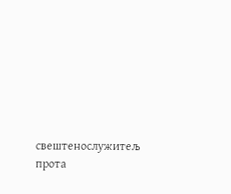свештенослужитељ прота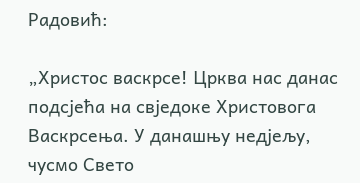Радовић:

„Христос васкрсе! Црква нас данас подсјећа на свједоке Христовога Васкрсења. У данашњу недјељу, чусмо Свето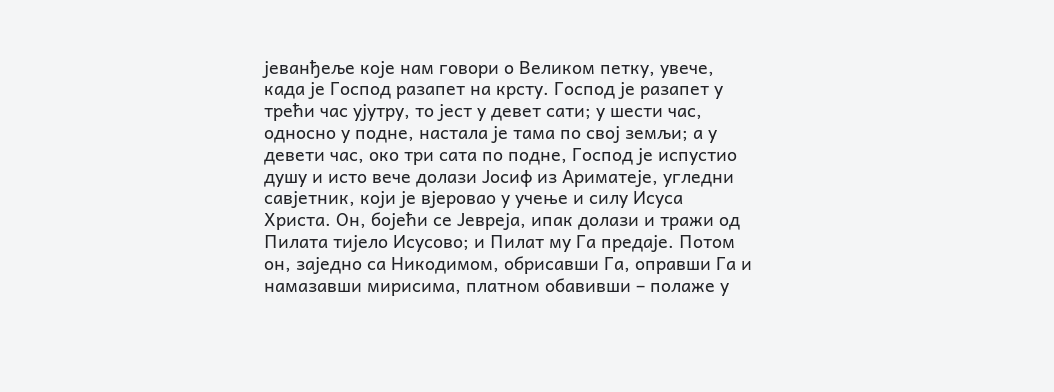јеванђеље које нам говори о Великом петку, увече, када је Господ разапет на крсту. Господ је разапет у трећи час ујутру, то јест у девет сати; у шести час, односно у подне, настала је тама по свој земљи; а у девети час, око три сата по подне, Господ је испустио душу и исто вече долази Јосиф из Ариматеје, угледни савјетник, који је вјеровао у учење и силу Исуса Христа. Он, бојећи се Јевреја, ипак долази и тражи од Пилата тијело Исусово; и Пилат му Га предаје. Потом он, заједно са Никодимом, обрисавши Га, оправши Га и намазавши мирисима, платном обавивши – полаже у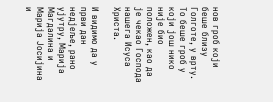нов гроб који беше близу Голготе, у врту. То беше гроб у који још нико није био положен, као да је чекао Господа нашега Исуса Христа.

И видимо да у први дан недјеље, рано ујутру, Марија Магдалина и Марија Јосијина и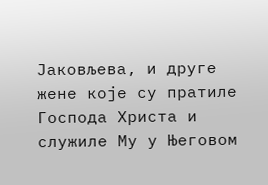Јаковљева, и друге жене које су пратиле Господа Христа и служиле Му у Његовом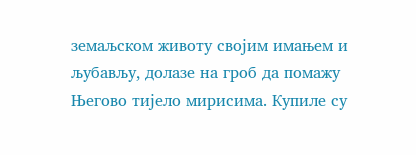земаљском животу својим имањем и љубављу, долазе на гроб да помажу Његово тијело мирисима. Купиле су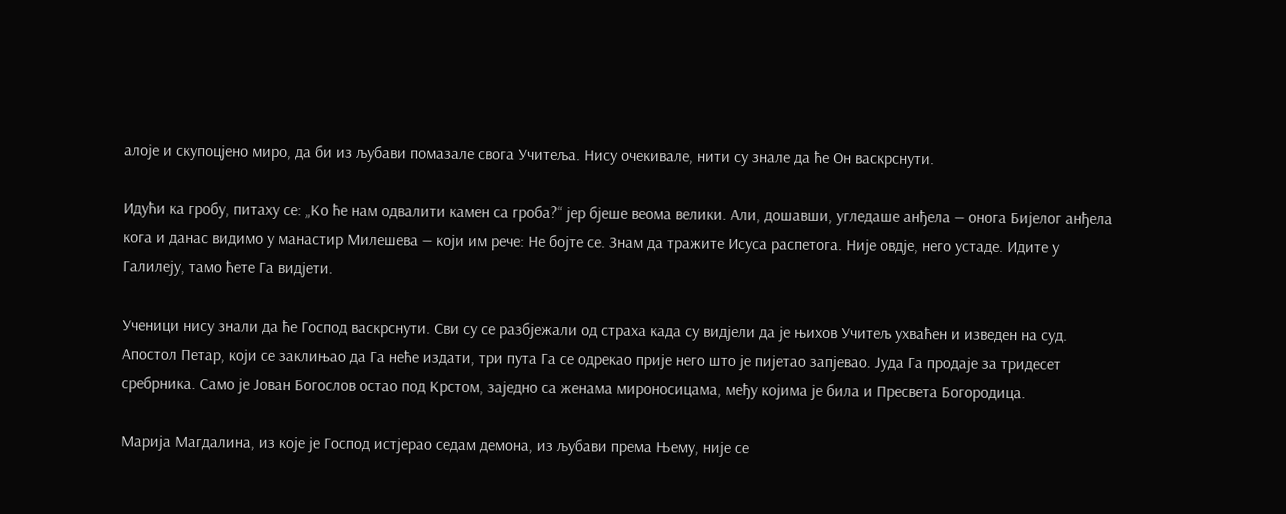алоје и скупоцјено миро, да би из љубави помазале свога Учитеља. Нису очекивале, нити су знале да ће Он васкрснути.

Идући ка гробу, питаху се: „Ко ће нам одвалити камен са гроба?“ јер бјеше веома велики. Али, дошавши, угледаше анђела — онога Бијелог анђела кога и данас видимо у манастир Милешева — који им рече: Не бојте се. Знам да тражите Исуса распетога. Није овдје, него устаде. Идите у Галилеју, тамо ћете Га видјети.

Ученици нису знали да ће Господ васкрснути. Сви су се разбјежали од страха када су видјели да је њихов Учитељ ухваћен и изведен на суд. Апостол Петар, који се заклињао да Га неће издати, три пута Га се одрекао прије него што је пијетао запјевао. Јуда Га продаје за тридесет сребрника. Само је Јован Богослов остао под Крстом, заједно са женама мироносицама, међу којима је била и Пресвета Богородица.

Марија Магдалина, из које је Господ истјерао седам демона, из љубави према Њему, није се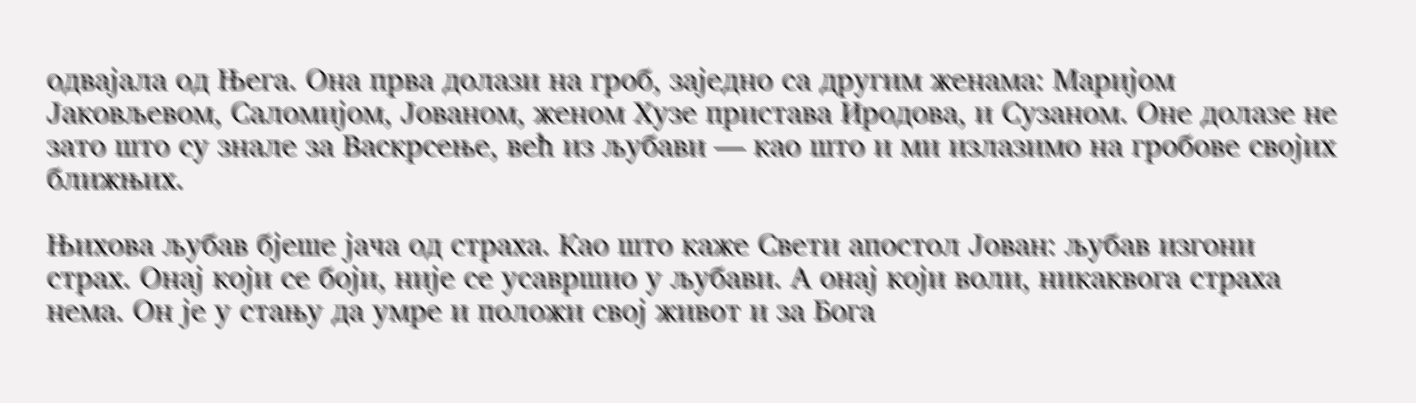одвајала од Њега. Она прва долази на гроб, заједно са другим женама: Маријом Јаковљевом, Саломијом, Јованом, женом Хузе пристава Иродова, и Сузаном. Оне долазе не зато што су знале за Васкрсење, већ из љубави — као што и ми излазимо на гробове својих ближњих.

Њихова љубав бјеше јача од страха. Као што каже Свети апостол Јован: љубав изгони страх. Онај који се боји, није се усавршио у љубави. А онај који воли, никаквога страха нема. Он је у стању да умре и положи свој живот и за Бога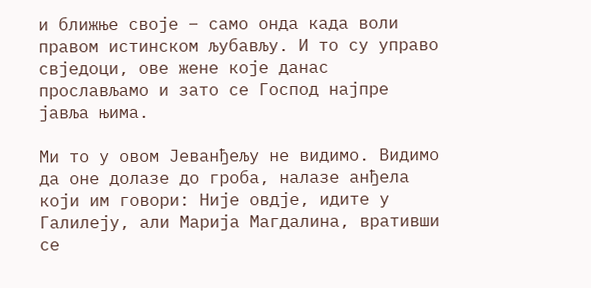и ближње своје – само онда када воли правом истинском љубављу. И то су управо свједоци, ове жене које данас прослављамо и зато се Господ најпре јавља њима.

Ми то у овом Јеванђељу не видимо. Видимо да оне долазе до гроба, налазе анђела који им говори: Није овдје, идите у Галилеју, али Марија Магдалина, вративши се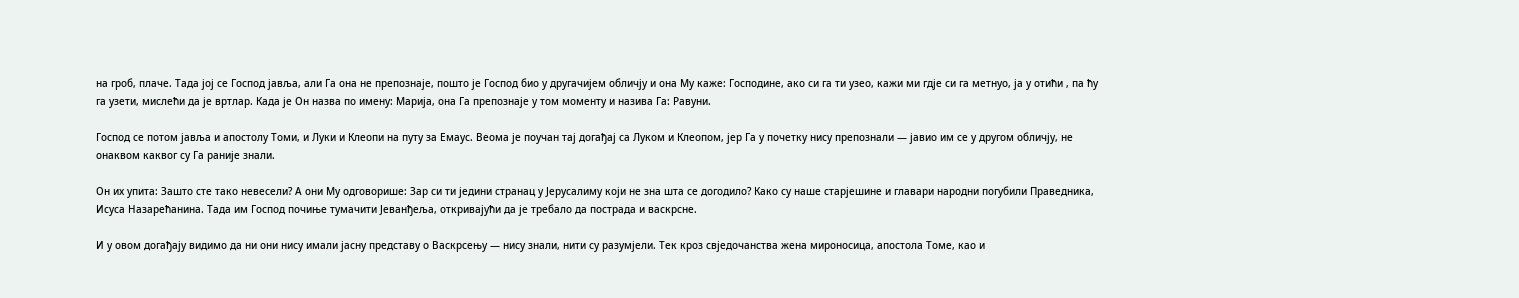на гроб, плаче. Тада јој се Господ јавља, али Га она не препознаје, пошто је Господ био у другачијем обличју и она Му каже: Господине, ако си га ти узео, кажи ми гдје си га метнуо, ја у отићи , па ћу га узети, мислећи да је вртлар. Када је Он назва по имену: Марија, она Га препознаје у том моменту и назива Га: Равуни.

Господ се потом јавља и апостолу Томи, и Луки и Клеопи на путу за Емаус. Веома је поучан тај догађај са Луком и Клеопом, јер Га у почетку нису препознали — јавио им се у другом обличју, не онаквом каквог су Га раније знали.

Он их упита: Зашто сте тако невесели? А они Му одговорише: Зар си ти једини странац у Јерусалиму који не зна шта се догодило? Како су наше старјешине и главари народни погубили Праведника, Исуса Назарећанина. Тада им Господ почиње тумачити Јеванђеља, откривајући да је требало да пострада и васкрсне.

И у овом догађају видимо да ни они нису имали јасну представу о Васкрсењу — нису знали, нити су разумјели. Тек кроз свједочанства жена мироносица, апостола Томе, као и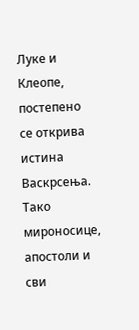Луке и Клеопе, постепено се открива истина Васкрсења. Тако мироносице, апостоли и сви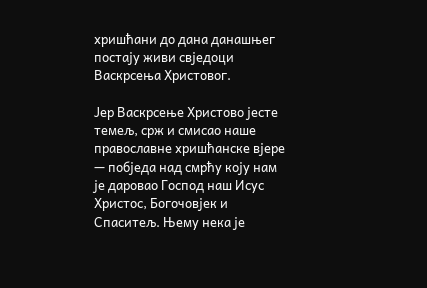хришћани до дана данашњег постају живи свједоци Васкрсења Христовог.

Јер Васкрсење Христово јесте темељ, срж и смисао наше православне хришћанске вјере — побједа над смрћу коју нам је даровао Господ наш Исус Христос, Богочовјек и Спаситељ. Њему нека је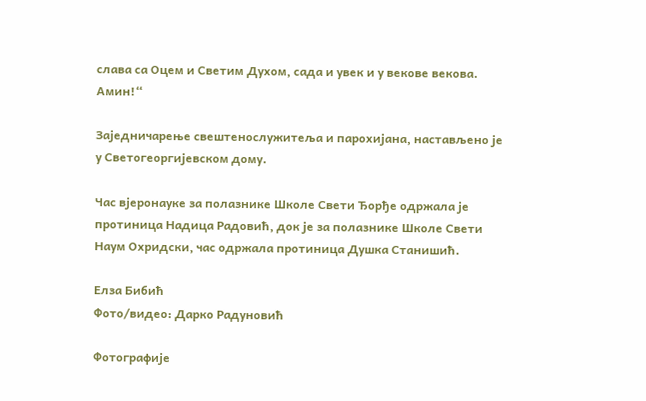слава са Оцем и Светим Духом, сада и увек и у векове векова. Амин!“

Заједничарење свештенослужитеља и парохијана, настављено је у Светогеоргијевском дому.

Час вјеронауке за полазнике Школе Свети Ђорђе одржала је протиница Надица Радовић, док је за полазнике Школе Свети Наум Охридски, час одржала протиница Душка Станишић.

Елза Бибић
Фото/видео: Дарко Радуновић

Фотографије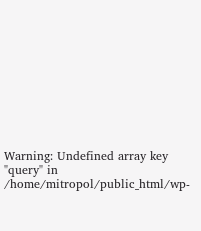Warning: Undefined array key "query" in /home/mitropol/public_html/wp-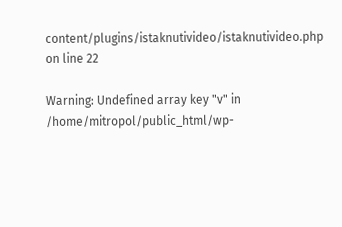content/plugins/istaknutivideo/istaknutivideo.php on line 22

Warning: Undefined array key "v" in /home/mitropol/public_html/wp-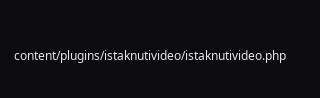content/plugins/istaknutivideo/istaknutivideo.php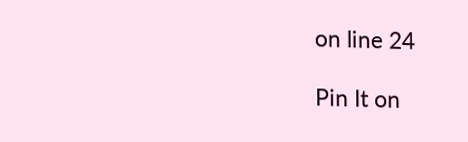on line 24

Pin It on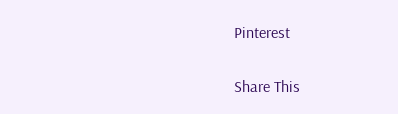Pinterest

Share This